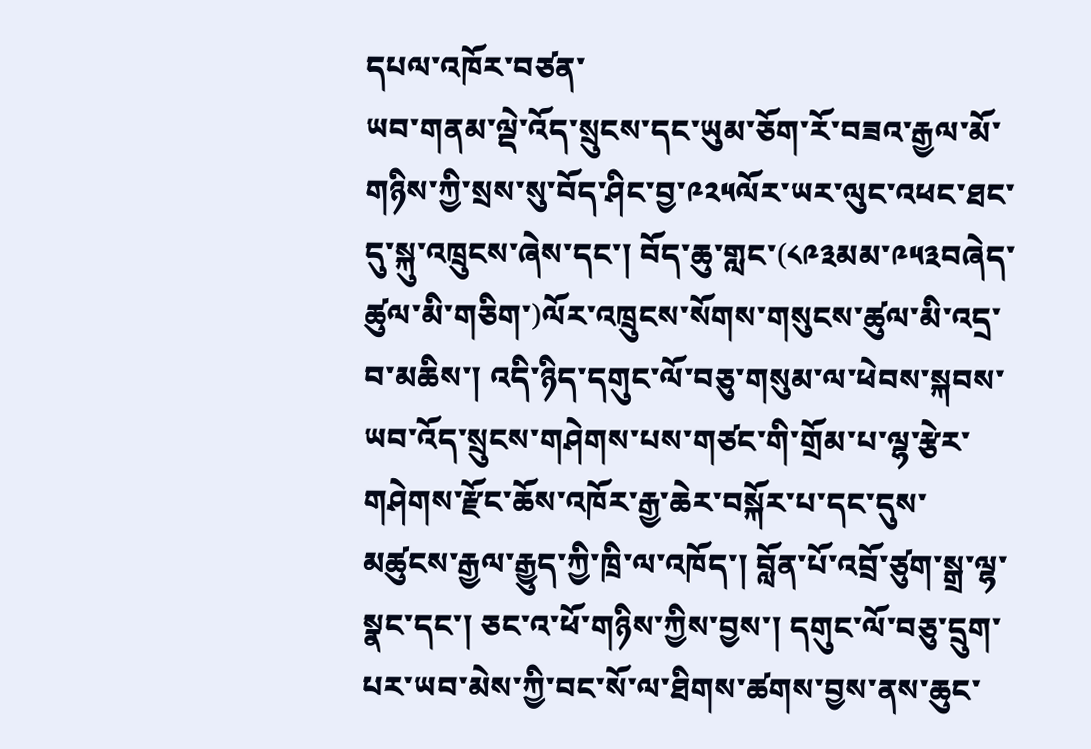དཔལ་འཁོར་བཙན་
ཡབ་གནམ་ལྡེ་འོད་སྲུངས་དང་ཡུམ་ཅོག་རོ་བཟའ་རྒྱལ་མོ་གཉིས་ཀྱི་སྲས་སུ་བོད་ཤིང་བྱ་༩༢༥ལོར་ཡར་ལུང་འཕང་ཐང་དུ་སྐུ་འཁྲུངས་ཞེས་དང་། བོད་ཆུ་གླང་(༨༩༣མམ་༩༥༣བཞེད་ཚུལ་མི་གཅིག་)ལོར་འཁྲུངས་སོགས་གསུངས་ཚུལ་མི་འདྲ་བ་མཆིས་། འདི་ཉིད་དགུང་ལོ་བཅུ་གསུམ་ལ་ཕེབས་སྐབས་ཡབ་འོད་སྲུངས་གཤེགས་པས་གཙང་གི་གྲོམ་པ་ལྷ་རྩེར་གཤེགས་རྫོང་ཆོས་འཁོར་རྒྱ་ཆེར་བསྐོར་པ་དང་དུས་མཚུངས་རྒྱལ་རྒྱུད་ཀྱི་ཁྲི་ལ་འཁོད་། བློན་པོ་འབྲོ་ཙུག་སྒྲ་ལྷ་སྣང་དང་། ཅང་འ་ཕོ་གཉིས་ཀྱིས་བྱས་། དགུང་ལོ་བཅུ་དྲུག་པར་ཡབ་མེས་ཀྱི་བང་སོ་ལ་ཐིགས་ཚགས་བྱས་ནས་ཆུང་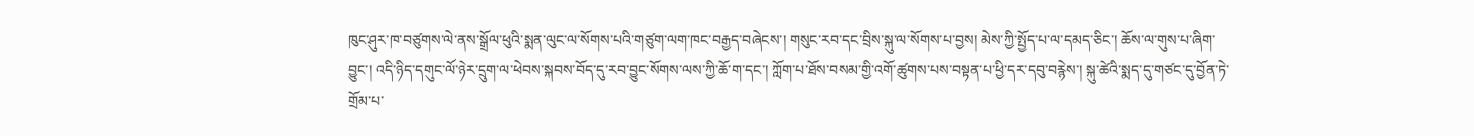ཁུང་ཤུར་ཁ་བཙུགས་ལེ་ནས་སྒྲོལ་ཕུའི་སྨན་ལུང་ལ་སོགས་པའི་གཙུག་ལག་ཁང་བརྒྱད་བཞེངས་། གསུང་རབ་དང་བྲིས་སྐུ་ལ་སོགས་པ་བྱས། མེས་ཀྱི་སྤྱོད་པ་ལ་དམད་ཅིང་། ཆོས་ལ་གུས་པ་ཞིག་བྱུང་། འདི་ཉིད་དགུང་ལོ་ཉེར་དྲུག་ལ་ཕེབས་སྐབས་བོད་དུ་རབ་བྱུང་སོགས་ལས་ཀྱི་ཆོ་ག་དང་། ཀློག་པ་ཐོས་བསམ་གྱི་འགོ་ཚུགས་པས་བསྟན་པ་ཕྱི་དར་དབུ་བརྙེས་། སྐུ་ཚེའི་སྨད་དུ་གཙང་དུ་བྱོན་ཏེ་གྲོམ་པ་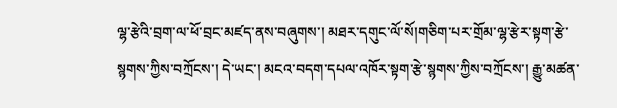ལྷ་རྩེའི་བྲག་ལ་ཕོ་བྲང་མཛད་ནས་བཞུགས་། མཐར་དགུང་ལོ་སོ།གཅིག་པར་གྲོམ་ལྷ་རྩེར་སྟག་རྩེ་སྙགས་ཀྱིས་བཀྲོངས་། དེ་ཡང་། མངའ་བདག་དཔལ་འཁོར་སྟག་རྩེ་སྙགས་ཀྱིས་བཀྲོངས་། རྒྱུ་མཚན་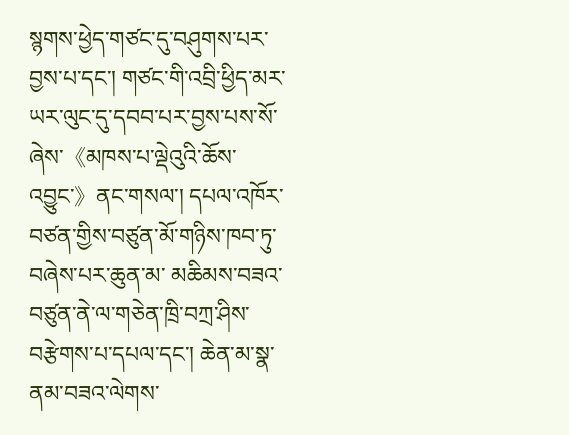སྙགས་ཕྱེད་གཙང་དུ་བཤུགས་པར་བྱས་པ་དང་། གཙང་གི་འབྲི་ཕྱིད་མར་ཡར་ལུང་དུ་དབབ་པར་བྱས་པས་སོ་ཞེས་《མཁས་པ་ལྡེའུའི་ཆོས་འབྱུང་》ནང་གསལ་། དཔལ་འཁོར་བཙན་གྱིས་བཙུན་མོ་གཉིས་ཁབ་ཏུ་བཞེས་པར་ཆུན་མ་ མཆིམས་བཟའ་བཙུན་ནེ་ལ་གཅེན་ཁྲི་བཀྲ་ཤིས་བརྩེགས་པ་དཔལ་དང་། ཆེན་མ་སྣ་ནམ་བཟའ་ལེགས་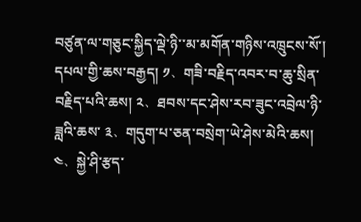བཙུན་ལ་གཅུང་སྐྱིད་ལྡེ་ཉི་་མ་མགོན་གཉིས་འཁྲུངས་སོ་།
དཔལ་གྱི་ཆས་བརྒྱད། ༡、གཟི་བརྗིད་འབར་བ་ཆུ་སྲིན་བརྗིད་པའི་ཆས། ༢、ཐབས་དང་ཤེས་རབ་ཟུང་འབྲེལ་ཉི་ཟླའི་ཆས་ ༣、གདུག་པ་ཅན་བསྲེག་ཡེ་ཤེས་མེའི་ཆས། ༤、སྐྱེ་ཤི་རྩད་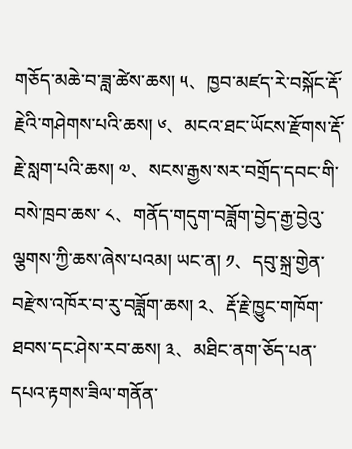གཅོད་མཆེ་བ་ཟླ་ཚེས་ཆས། ༥、ཁྱབ་མཛད་རེ་བསྐོང་རྡོ་རྗེའི་གཤེགས་པའི་ཆས། ༦、མངའ་ཐང་ཡོངས་རྫོགས་རྡོ་རྗེ་སླག་པའི་ཆས། ༧、སངས་རྒྱས་སར་བགྲོད་དབང་གི་བསེ་ཁྲབ་ཆས་ ༨、གནོད་གདུག་བཟློག་བྱེད་རྒྱ་བྱེའུ་ལྕགས་ཀྱི་ཆས་ཞེས་པའམ། ཡང་ན། ༡、དབུ་སྐྲ་གྱེན་བརྫེས་འཁོར་བ་རུ་བཟློག་ཆས། ༢、རྡོ་རྗེ་ཁྱུང་གཁོག་ཐབས་དང་ཤེས་རབ་ཆས། ༣、མཐིང་ནག་ཅོད་པན་དཔའ་རྟགས་ཟིལ་གནོན་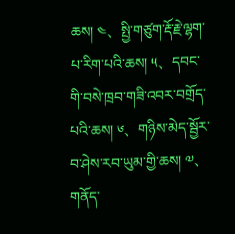ཆས། ༤、སྤྱི་གཙུག་རྡོ་རྗེ་ལྷག་པ་རིག་པའི་ཆས། ༥、དབང་གི་བསེ་ཁྲབ་གཟི་འབར་བགྲོད་པའི་ཆས། ༦、གཉིས་མེད་སྦྱོར་བ་ཤེས་རབ་ཡུམ་གྱི་ཆས། ༧、གནོད་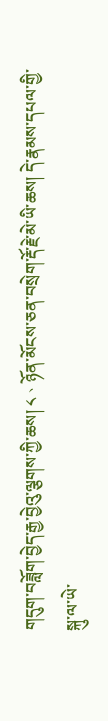གདུག་བཟློག་བྱེད་རྒྱ་བྱེའུ་ལྕགས་ཀྱི་ཆས། ༨、ཉོན་མོངས་ཅན་བསྲེག་རྡོ་རྗེ་མེ་ཡི་ཆས། དེ་རྣམས་དཔལ་གྱི་སྐུ་ལ་ཡེ་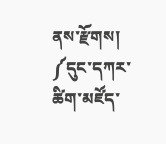ནས་རྫོགས།
༼དུང་དཀར་ཚིག་མཛོད་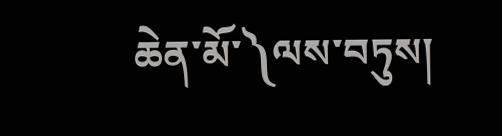ཆེན་མོ་༽ལས་བཏུས།